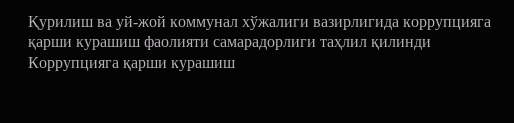Қурилиш ва уй-жой коммунал хўжалиги вазирлигида коррупцияга қарши курашиш фаолияти самарадорлиги таҳлил қилинди
Коррупцияга қарши курашиш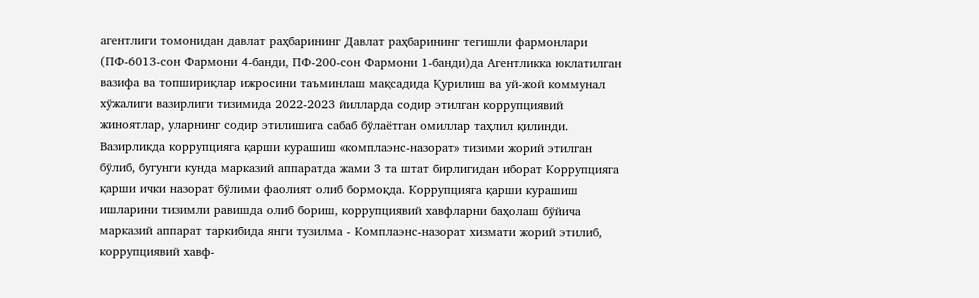агентлиги томонидан давлат раҳбарининг Давлат раҳбарининг тегишли фармонлари (ПФ-6013-сон Фармони 4-банди, ПФ-200-сон Фармони 1-банди)да Агентликка юклатилган вазифа ва топшириқлар ижросини таъминлаш мақсадида Қурилиш ва уй-жой коммунал хўжалиги вазирлиги тизимида 2022-2023 йилларда содир этилган коррупциявий жиноятлар, уларнинг содир этилишига сабаб бўлаётган омиллар таҳлил қилинди.
Вазирликда коррупцияга қарши курашиш «комплаэнс-назорат» тизими жорий этилган бўлиб, бугунги кунда марказий аппаратда жами 3 та штат бирлигидан иборат Коррупцияга қарши ички назорат бўлими фаолият олиб бормоқда. Коррупцияга қарши курашиш ишларини тизимли равишда олиб бориш, коррупциявий хавфларни баҳолаш бўйича марказий аппарат таркибида янги тузилма - Комплаэнс-назорат хизмати жорий этилиб, коррупциявий хавф-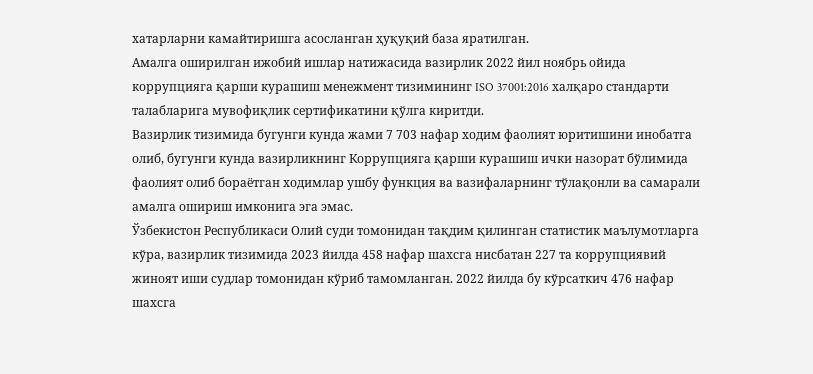хатарларни камайтиришга асосланган ҳуқуқий база яратилган.
Амалга оширилган ижобий ишлар натижасида вазирлик 2022 йил ноябрь ойида коррупцияга қарши курашиш менежмент тизимининг ISO 37001:2016 халқаро стандарти талабларига мувофиқлик сертификатини қўлга киритди.
Вазирлик тизимида бугунги кунда жами 7 703 нафар ходим фаолият юритишини инобатга олиб, бугунги кунда вазирликнинг Коррупцияга қарши курашиш ички назорат бўлимида фаолият олиб бораётган ходимлар ушбу функция ва вазифаларнинг тўлақонли ва самарали амалга ошириш имконига эга эмас.
Ўзбекистон Республикаси Олий суди томонидан тақдим қилинган статистик маълумотларга кўра, вазирлик тизимида 2023 йилда 458 нафар шахсга нисбатан 227 та коррупциявий жиноят иши судлар томонидан кўриб тамомланган. 2022 йилда бу кўрсаткич 476 нафар шахсга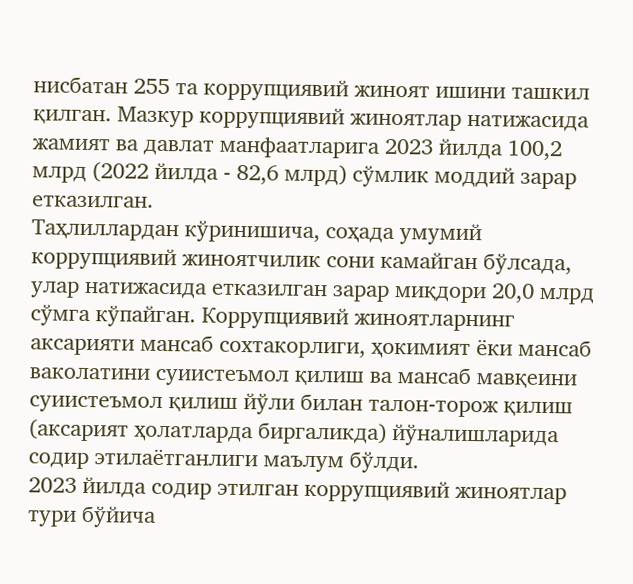нисбатан 255 та коррупциявий жиноят ишини ташкил қилган. Мазкур коррупциявий жиноятлар натижасида жамият ва давлат манфаатларига 2023 йилда 100,2 млрд (2022 йилда - 82,6 млрд) сўмлик моддий зарар етказилган.
Таҳлиллардан кўринишича, соҳада умумий коррупциявий жиноятчилик сони камайган бўлсада, улар натижасида етказилган зарар миқдори 20,0 млрд сўмга кўпайган. Коррупциявий жиноятларнинг аксарияти мансаб сохтакорлиги, ҳокимият ёки мансаб ваколатини суиистеъмол қилиш ва мансаб мавқеини суиистеъмол қилиш йўли билан талон-торож қилиш (аксарият ҳолатларда биргаликда) йўналишларида содир этилаётганлиги маълум бўлди.
2023 йилда содир этилган коррупциявий жиноятлар тури бўйича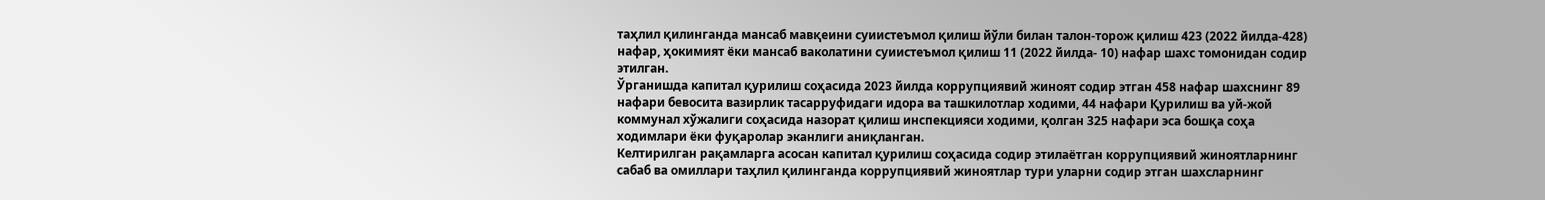таҳлил қилинганда мансаб мавқеини суиистеъмол қилиш йўли билан талон-торож қилиш 423 (2022 йилда-428) нафар, ҳокимият ёки мансаб ваколатини суиистеъмол қилиш 11 (2022 йилда- 10) нафар шахс томонидан содир этилган.
Ўрганишда капитал қурилиш соҳасида 2023 йилда коррупциявий жиноят содир этган 458 нафар шахснинг 89 нафари бевосита вазирлик тасарруфидаги идора ва ташкилотлар ходими, 44 нафари Қурилиш ва уй-жой коммунал хўжалиги соҳасида назорат қилиш инспекцияси ходими, қолган 325 нафари эса бошқа соҳа ходимлари ёки фуқаролар эканлиги аниқланган.
Келтирилган рақамларга асосан капитал қурилиш соҳасида содир этилаётган коррупциявий жиноятларнинг сабаб ва омиллари таҳлил қилинганда коррупциявий жиноятлар тури уларни содир этган шахсларнинг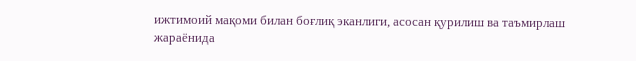ижтимоий мақоми билан боғлиқ эканлиги, асосан қурилиш ва таъмирлаш жараёнида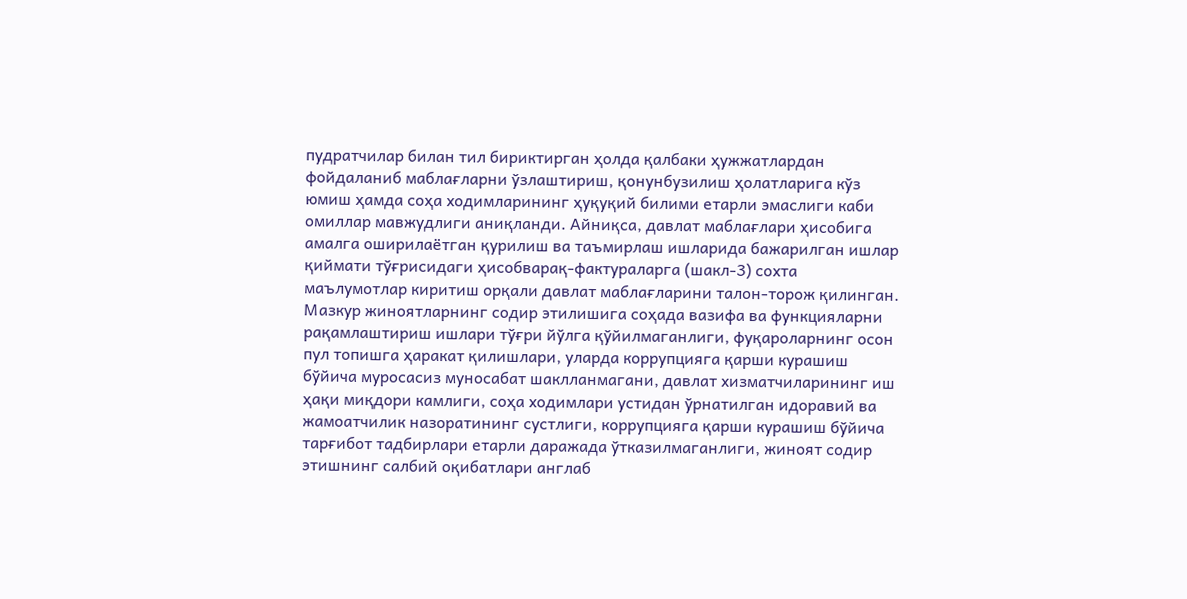пудратчилар билан тил бириктирган ҳолда қалбаки ҳужжатлардан фойдаланиб маблағларни ўзлаштириш, қонунбузилиш ҳолатларига кўз юмиш ҳамда соҳа ходимларининг ҳуқуқий билими етарли эмаслиги каби омиллар мавжудлиги аниқланди. Айниқса, давлат маблағлари ҳисобига амалга оширилаётган қурилиш ва таъмирлаш ишларида бажарилган ишлар қиймати тўғрисидаги ҳисобварақ-фактураларга (шакл-3) сохта маълумотлар киритиш орқали давлат маблағларини талон-торож қилинган.
Мазкур жиноятларнинг содир этилишига соҳада вазифа ва функцияларни рақамлаштириш ишлари тўғри йўлга қўйилмаганлиги, фуқароларнинг осон пул топишга ҳаракат қилишлари, уларда коррупцияга қарши курашиш бўйича муросасиз муносабат шаклланмагани, давлат хизматчиларининг иш ҳақи миқдори камлиги, соҳа ходимлари устидан ўрнатилган идоравий ва жамоатчилик назоратининг сустлиги, коррупцияга қарши курашиш бўйича тарғибот тадбирлари етарли даражада ўтказилмаганлиги, жиноят содир этишнинг салбий оқибатлари англаб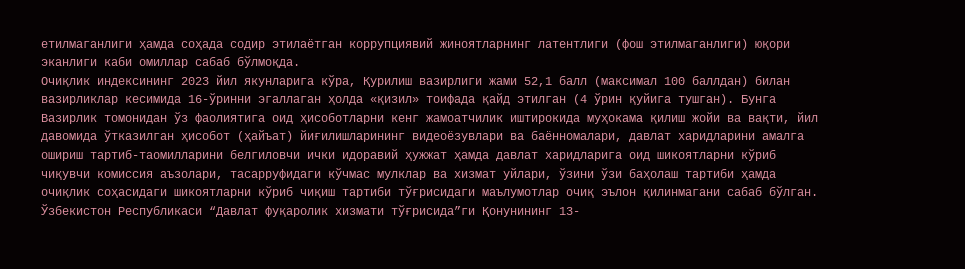етилмаганлиги ҳамда соҳада содир этилаётган коррупциявий жиноятларнинг латентлиги (фош этилмаганлиги) юқори эканлиги каби омиллар сабаб бўлмоқда.
Очиқлик индексининг 2023 йил якунларига кўра, Қурилиш вазирлиги жами 52,1 балл (максимал 100 баллдан) билан вазирликлар кесимида 16-ўринни эгаллаган ҳолда «қизил» тоифада қайд этилган (4 ўрин қуйига тушган). Бунга Вазирлик томонидан ўз фаолиятига оид ҳисоботларни кенг жамоатчилик иштирокида муҳокама қилиш жойи ва вақти, йил давомида ўтказилган ҳисобот (ҳайъат) йиғилишларининг видеоёзувлари ва баённомалари, давлат харидларини амалга ошириш тартиб-таомилларини белгиловчи ички идоравий ҳужжат ҳамда давлат харидларига оид шикоятларни кўриб чиқувчи комиссия аъзолари, тасарруфидаги кўчмас мулклар ва хизмат уйлари, ўзини ўзи баҳолаш тартиби ҳамда очиқлик соҳасидаги шикоятларни кўриб чиқиш тартиби тўғрисидаги маълумотлар очиқ эълон қилинмагани сабаб бўлган.
Ўзбекистон Республикаси “Давлат фуқаролик хизмати тўғрисида”ги Қонунининг 13-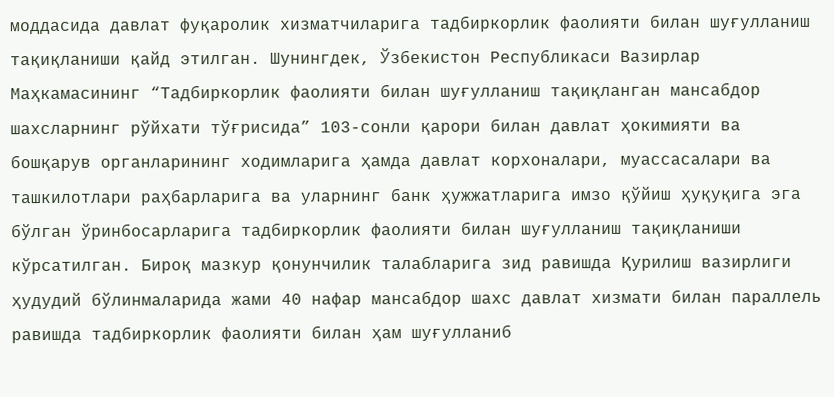моддасида давлат фуқаролик хизматчиларига тадбиркорлик фаолияти билан шуғулланиш тақиқланиши қайд этилган. Шунингдек, Ўзбекистон Республикаси Вазирлар Маҳкамасининг “Тадбиркорлик фаолияти билан шуғулланиш тақиқланган мансабдор шахсларнинг рўйхати тўғрисида” 103-сонли қарори билан давлат ҳокимияти ва бошқарув органларининг ходимларига ҳамда давлат корхоналари, муассасалари ва ташкилотлари раҳбарларига ва уларнинг банк ҳужжатларига имзо қўйиш ҳуқуқига эга бўлган ўринбосарларига тадбиркорлик фаолияти билан шуғулланиш тақиқланиши кўрсатилган. Бироқ мазкур қонунчилик талабларига зид равишда Қурилиш вазирлиги ҳудудий бўлинмаларида жами 40 нафар мансабдор шахс давлат хизмати билан параллель равишда тадбиркорлик фаолияти билан ҳам шуғулланиб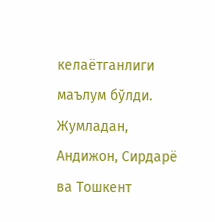келаётганлиги маълум бўлди.
Жумладан, Андижон, Сирдарё ва Тошкент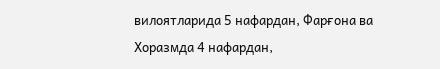вилоятларида 5 нафардан, Фарғона ва Хоразмда 4 нафардан,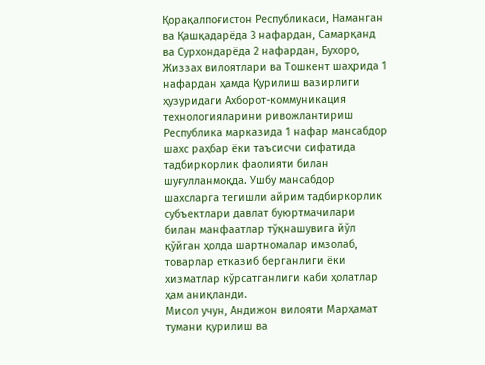Қорақалпоғистон Республикаси, Наманган ва Қашқадарёда 3 нафардан, Самарқанд ва Сурхондарёда 2 нафардан, Бухоро, Жиззах вилоятлари ва Тошкент шаҳрида 1 нафардан ҳамда Қурилиш вазирлиги ҳузуридаги Ахборот-коммуникация технологияларини ривожлантириш Республика марказида 1 нафар мансабдор шахс раҳбар ёки таъсисчи сифатида тадбиркорлик фаолияти билан шуғулланмоқда. Ушбу мансабдор шахсларга тегишли айрим тадбиркорлик субъектлари давлат буюртмачилари билан манфаатлар тўқнашувига йўл қўйган ҳолда шартномалар имзолаб, товарлар етказиб берганлиги ёки хизматлар кўрсатганлиги каби ҳолатлар ҳам аниқланди.
Мисол учун, Андижон вилояти Марҳамат тумани қурилиш ва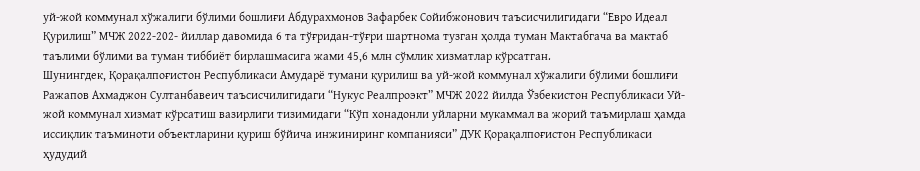уй-жой коммунал хўжалиги бўлими бошлиғи Абдурахмонов Зафарбек Сойибжонович таъсисчилигидаги “Евро Идеал Қурилиш” МЧЖ 2022-202- йиллар давомида 6 та тўғридан-тўғри шартнома тузган ҳолда туман Мактабгача ва мактаб таълими бўлими ва туман тиббиёт бирлашмасига жами 45,6 млн сўмлик хизматлар кўрсатган.
Шунингдек, Қорақалпоғистон Республикаси Амударё тумани қурилиш ва уй-жой коммунал хўжалиги бўлими бошлиғи Ражапов Ахмаджон Султанбавеич таъсисчилигидаги “Нукус Реалпроэкт” МЧЖ 2022 йилда Ўзбекистон Республикаси Уй-жой коммунал хизмат кўрсатиш вазирлиги тизимидаги “Кўп хонадонли уйларни мукаммал ва жорий таъмирлаш ҳамда иссиқлик таъминоти объектларини қуриш бўйича инжиниринг компанияси” ДУК Қорақалпоғистон Республикаси ҳудудий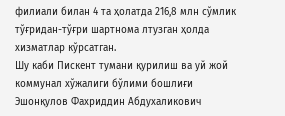филиали билан 4 та ҳолатда 216,8 млн сўмлик тўғридан-тўғри шартнома лтузган ҳолда хизматлар кўрсатган.
Шу каби Пискент тумани қурилиш ва уй жой коммунал хўжалиги бўлими бошлиғи Эшонқулов Фахриддин Абдухаликович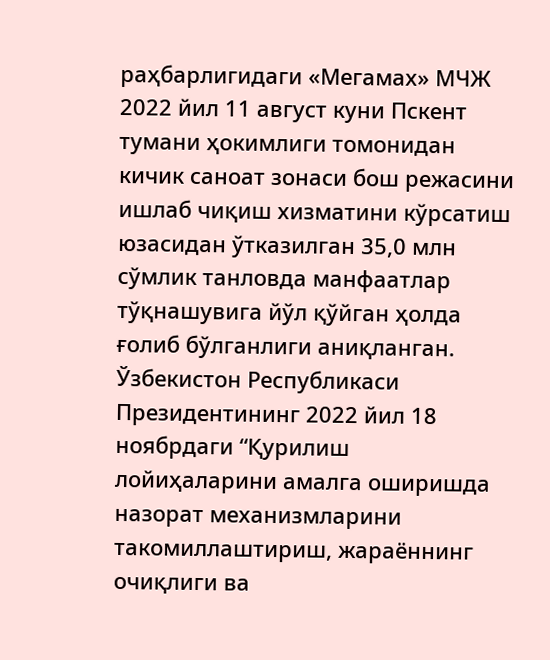раҳбарлигидаги «Мегамах» МЧЖ 2022 йил 11 август куни Пскент тумани ҳокимлиги томонидан кичик саноат зонаси бош режасини ишлаб чиқиш хизматини кўрсатиш юзасидан ўтказилган 35,0 млн сўмлик танловда манфаатлар тўқнашувига йўл қўйган ҳолда ғолиб бўлганлиги аниқланган.
Ўзбекистон Республикаси Президентининг 2022 йил 18 ноябрдаги “Қурилиш лойиҳаларини амалга оширишда назорат механизмларини такомиллаштириш, жараённинг очиқлиги ва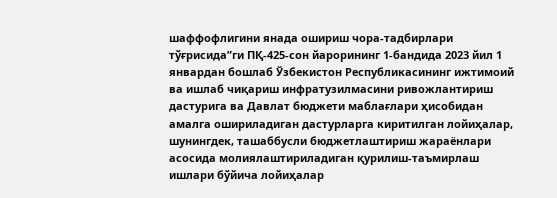шаффофлигини янада ошириш чора-тадбирлари тўғрисида”ги ПҚ-425-сон йарорининг 1-бандида 2023 йил 1 январдан бошлаб Ўзбекистон Республикасининг ижтимоий ва ишлаб чиқариш инфратузилмасини ривожлантириш дастурига ва Давлат бюджети маблағлари ҳисобидан амалга ошириладиган дастурларга киритилган лойиҳалар, шунингдек, ташаббусли бюджетлаштириш жараёнлари асосида молиялаштириладиган қурилиш-таъмирлаш ишлари бўйича лойиҳалар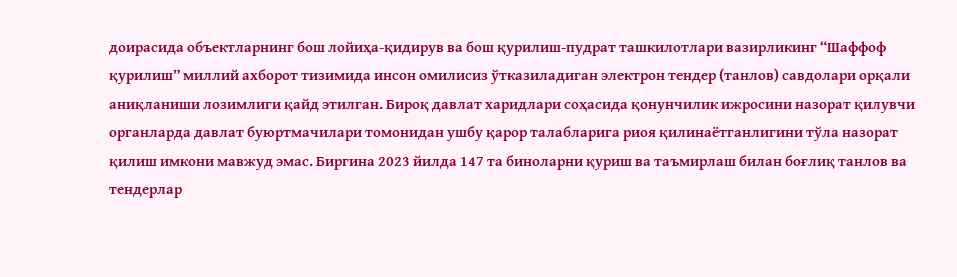доирасида объектларнинг бош лойиҳа-қидирув ва бош қурилиш-пудрат ташкилотлари вазирликинг “Шаффоф қурилиш” миллий ахборот тизимида инсон омилисиз ўтказиладиган электрон тендер (танлов) савдолари орқали аниқланиши лозимлиги қайд этилган. Бироқ давлат харидлари соҳасида қонунчилик ижросини назорат қилувчи органларда давлат буюртмачилари томонидан ушбу қарор талабларига риоя қилинаётганлигини тўла назорат қилиш имкони мавжуд эмас. Биргина 2023 йилда 147 та биноларни қуриш ва таъмирлаш билан боғлиқ танлов ва тендерлар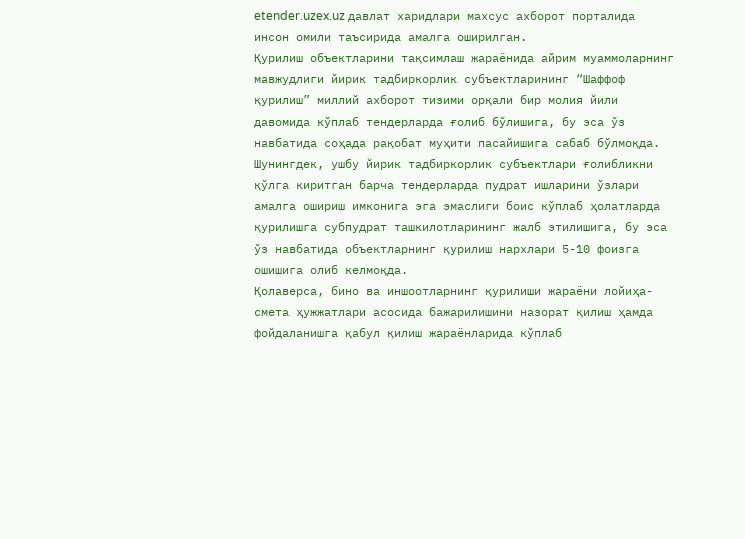etender.uzex.uz давлат харидлари махсус ахборот порталида инсон омили таъсирида амалга оширилган.
Қурилиш объектларини тақсимлаш жараёнида айрим муаммоларнинг мавжудлиги йирик тадбиркорлик субъектларининг “Шаффоф қурилиш” миллий ахборот тизими орқали бир молия йили давомида кўплаб тендерларда ғолиб бўлишига, бу эса ўз навбатида соҳада рақобат муҳити пасайишига сабаб бўлмоқда.
Шунингдек, ушбу йирик тадбиркорлик субъектлари ғолибликни қўлга киритган барча тендерларда пудрат ишларини ўзлари амалга ошириш имконига эга эмаслиги боис кўплаб ҳолатларда қурилишга субпудрат ташкилотларининг жалб этилишига, бу эса ўз навбатида объектларнинг қурилиш нархлари 5-10 фоизга ошишига олиб келмоқда.
Қолаверса, бино ва иншоотларнинг қурилиши жараёни лойиҳа-смета ҳужжатлари асосида бажарилишини назорат қилиш ҳамда фойдаланишга қабул қилиш жараёнларида кўплаб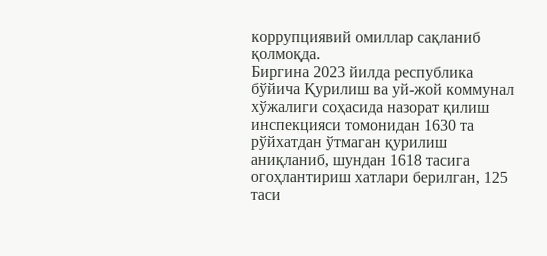коррупциявий омиллар сақланиб қолмоқда.
Биргина 2023 йилда республика бўйича Қурилиш ва уй-жой коммунал хўжалиги соҳасида назорат қилиш инспекцияси томонидан 1630 та рўйхатдан ўтмаган қурилиш аниқланиб, шундан 1618 тасига огоҳлантириш хатлари берилган, 125 таси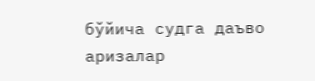бўйича судга даъво аризалар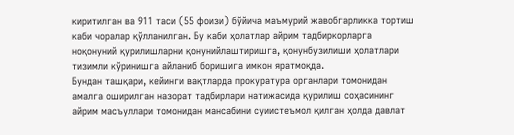киритилган ва 911 таси (55 фоизи) бўйича маъмурий жавобгарликка тортиш каби чоралар қўлланилган. Бу каби ҳолатлар айрим тадбиркорларга ноқонуний қурилишларни қонунийлаштиришга, қонунбузилиши ҳолатлари тизимли кўринишга айланиб боришига имкон яратмоқда.
Бундан ташқари, кейинги вақтларда прокуратура органлари томонидан амалга оширилган назорат тадбирлари натижасида қурилиш соҳасининг айрим масъуллари томонидан мансабини суиистеъмол қилган ҳолда давлат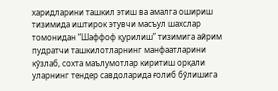харидларини ташкил этиш ва амалга ошириш тизимида иштирок этувчи масъул шахслар томонидан “Шаффоф қурилиш” тизимига айрим пудратчи ташкилотларнинг манфаатларини кўзлаб, сохта маълумотлар киритиш орқали уларнинг тендер савдоларида ғолиб бўлишига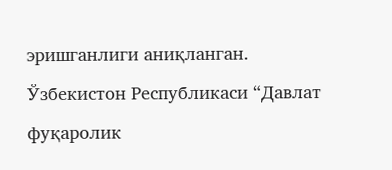эришганлиги аниқланган.
Ўзбекистон Республикаси “Давлат фуқаролик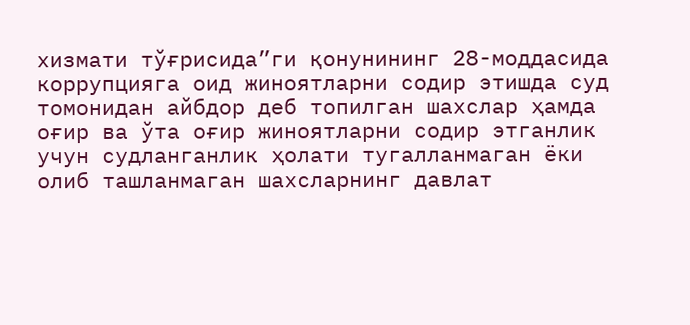хизмати тўғрисида”ги қонунининг 28-моддасида коррупцияга оид жиноятларни содир этишда суд томонидан айбдор деб топилган шахслар ҳамда оғир ва ўта оғир жиноятларни содир этганлик учун судланганлик ҳолати тугалланмаган ёки олиб ташланмаган шахсларнинг давлат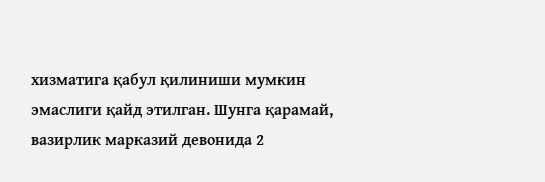хизматига қабул қилиниши мумкин эмаслиги қайд этилган. Шунга қарамай, вазирлик марказий девонида 2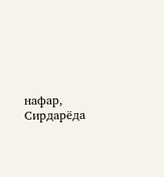нафар, Сирдарёда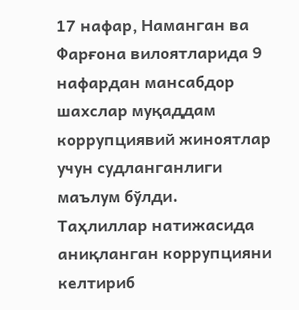17 нафар, Наманган ва Фарғона вилоятларида 9 нафардан мансабдор шахслар муқаддам коррупциявий жиноятлар учун судланганлиги маълум бўлди.
Таҳлиллар натижасида аниқланган коррупцияни келтириб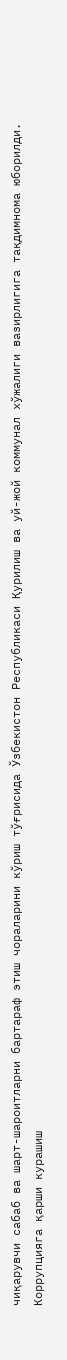чиқарувчи сабаб ва шарт-шароитларни бартараф этиш чораларини кўриш тўғрисида Ўзбекистон Республикаси Қурилиш ва уй-жой коммунал хўжалиги вазирлигига тақдимнома юборилди.
Коррупцияга қарши курашиш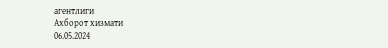агентлиги
Ахборот хизмати
06.05.2024